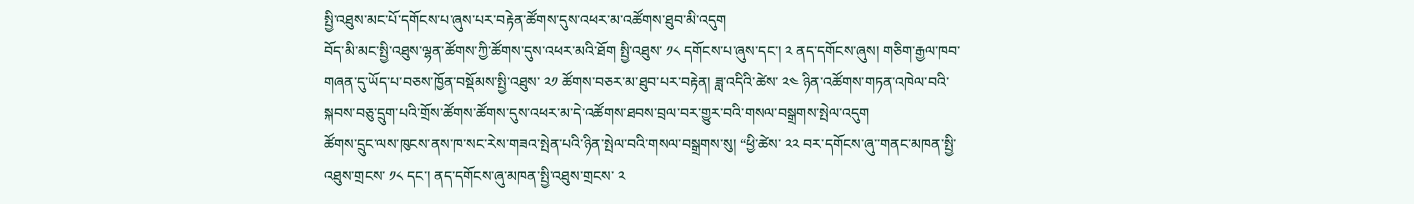སྤྱི་འཐུས་མང་པོ་དགོངས་པ་ཞུས་པར་བརྟེན་ཚོགས་དུས་འཕར་མ་འཚོགས་ཐུབ་མི་འདུག
བོད་མི་མང་སྤྱི་འཐུས་ལྷན་ཚོགས་ཀྱི་ཚོགས་དུས་འཕར་མའི་ཐོག སྤྱི་འཐུས་ ༡༨ དགོངས་པ་ཞུས་དང་། ༢ ནད་དགོངས་ཞུས། གཅིག་རྒྱལ་ཁབ་གཞན་དུ་ཡོད་པ་བཅས་ཁྱོན་བསྡོམས་སྤྱི་འཐུས་ ༢༡ ཚོགས་བཅར་མ་ཐུབ་པར་བརྟེན། ཟླ་འདིའི་ཚེས་ ༢༤ ཉིན་འཚོགས་གཏན་འཁེལ་བའི་སྐབས་བཅུ་དྲུག་པའི་གྲོས་ཚོགས་ཚོགས་དུས་འཕར་མ་དེ་འཚོགས་ཐབས་བྲལ་བར་གྱུར་བའི་གསལ་བསྒྲགས་སྤེལ་འདུག
ཚོགས་དྲུང་ལས་ཁུངས་ནས་ཁ་སང་རེས་གཟའ་སྤེན་པའི་ཉིན་སྤེལ་བའི་གསལ་བསྒྲགས་སུ། “ཕྱི་ཚེས་ ༢༢ བར་དགོངས་ཞུ་་གནང་མཁན་སྤྱི་འཐུས་གྲངས་ ༡༨ དང་། ནད་དགོངས་ཞུ་མཁན་སྤྱི་འཐུས་གྲངས་ ༢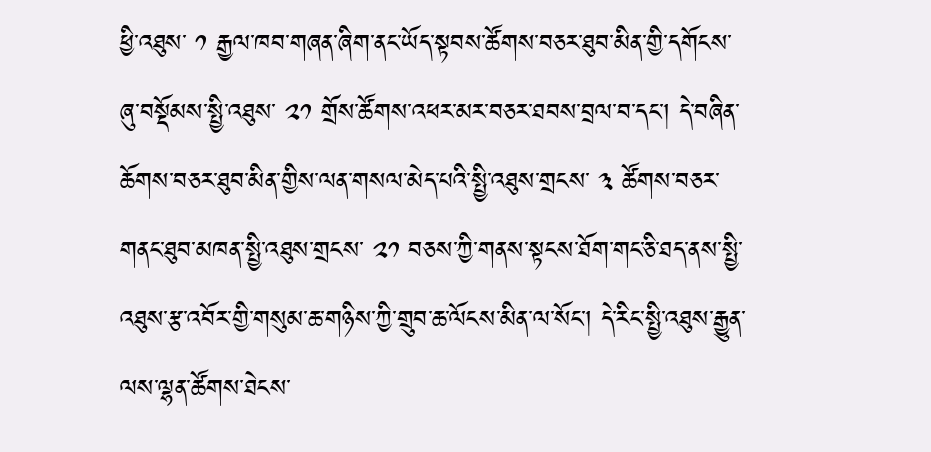ཕྱི་འཐུས་ ༡ རྒྱལ་ཁབ་གཞན་ཞིག་ནང་ཡོད་སྟབས་ཚོགས་བཅར་ཐུབ་མིན་གྱི་དགོངས་ཞུ་བསྡོམས་སྤྱི་འཐུས་ ༢༡ གྲོས་ཚོགས་འཕར་མར་བཅར་ཐབས་བྲལ་བ་དང་། དེ་བཞིན་ཆོགས་བཅར་ཐུབ་མིན་གྱིས་ལན་གསལ་མེད་པའི་སྤྱི་འཐུས་གྲངས་ ༣ ཚོགས་བཅར་གནང་ཐུབ་མཁན་སྤྱི་འཐུས་གྲངས་ ༢༡ བཅས་ཀྱི་གནས་སྟངས་ཐོག་གང་ཅི་ཐད་ནས་སྤྱི་འཐུས་རྩ་འབོར་གྱི་གསུམ་ཆ་གཉིས་ཀྱི་གྲུབ་ཆ་ལོངས་མིན་ལ་སོང་། དེ་རིང་སྤྱི་འཐུས་རྒྱུན་ལས་ལྷན་ཚོགས་ཐེངས་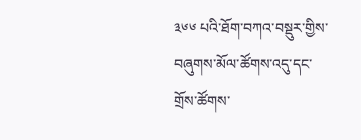༣༦༦ པའི་ཐོག་བཀའ་བསྡུར་གྱིས་བཞུགས་མོལ་ཚོགས་འདུ་དང་གྲོས་ཚོགས་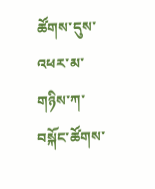ཚོགས་དུས་འཕར་མ་གཉིས་ཀ་བསྐོང་ཚོགས་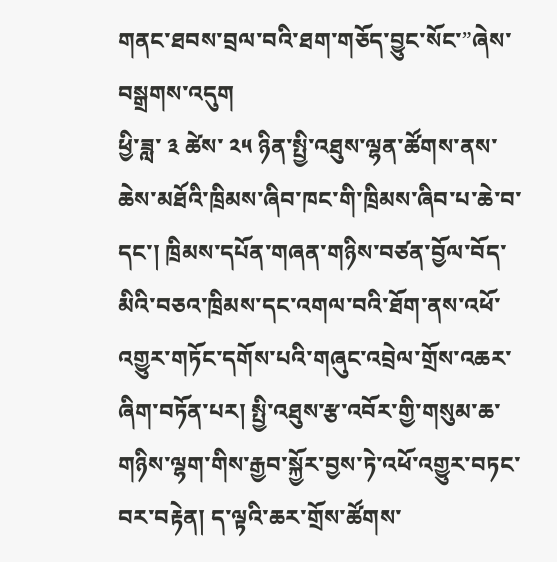གནང་ཐབས་བྲལ་བའི་ཐག་གཅོད་བྱུང་སོང་”ཞེས་བསྒྲགས་འདུག
ཕྱི་ཟླ་ ༣ ཚེས་ ༢༥ ཉིན་སྤྱི་འཐུས་ལྷན་ཚོགས་ནས་ཆེས་མཐོའི་ཁྲིམས་ཞིབ་ཁང་གི་ཁྲིམས་ཞིབ་པ་ཆེ་བ་དང་། ཁྲིམས་དཔོན་གཞན་གཉིས་བཙན་བྱོལ་བོད་མིའི་བཅའ་ཁྲིམས་དང་འགལ་བའི་ཐོག་ནས་འཕོ་འགྱུར་གཏོང་དགོས་པའི་གཞུང་འབྲེལ་གྲོས་འཆར་ཞིག་བཏོན་པར། སྤྱི་འཐུས་རྩ་འབོར་གྱི་གསུམ་ཆ་གཉིས་ལྷག་གིས་རྒྱབ་སྐྱོར་བྱས་ཏེ་འཕོ་འགྱུར་བཏང་བར་བརྟེན། ད་ལྟའི་ཆར་གྲོས་ཚོགས་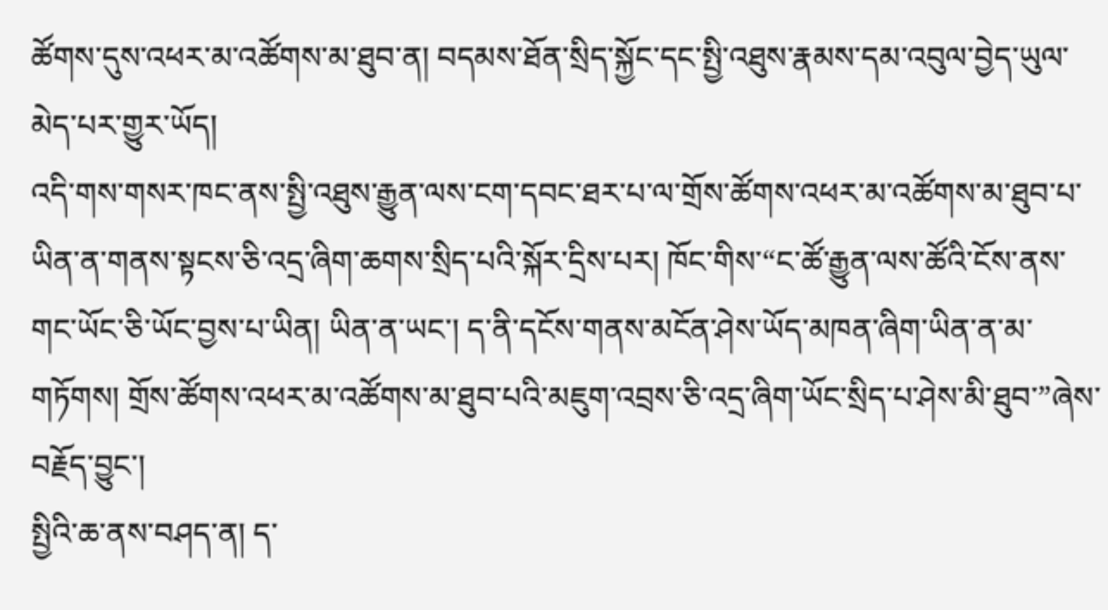ཚོགས་དུས་འཕར་མ་འཚོགས་མ་ཐུབ་ན། བདམས་ཐོན་སྲིད་སྐྱོང་དང་སྤྱི་འཐུས་རྣམས་དམ་འབུལ་བྱེད་ཡུལ་མེད་པར་གྱུར་ཡོད།
འདི་གས་གསར་ཁང་ནས་སྤྱི་འཐུས་རྒྱུན་ལས་ངག་དབང་ཐར་པ་ལ་གྲོས་ཚོགས་འཕར་མ་འཚོགས་མ་ཐུབ་པ་ཡིན་ན་གནས་སྟངས་ཅི་འདྲ་ཞིག་ཆགས་སྲིད་པའི་སྐོར་དྲིས་པར། ཁོང་གིས་“ང་ཚོ་རྒྱུན་ལས་ཚོའི་ངོས་ནས་གང་ཡོང་ཅི་ཡོང་བྱས་པ་ཡིན། ཡིན་ན་ཡང་། ད་ནི་དངོས་གནས་མངོན་ཤེས་ཡོད་མཁན་ཞིག་ཡིན་ན་མ་གཏོགས། གྲོས་ཚོགས་འཕར་མ་འཚོགས་མ་ཐུབ་པའི་མཇུག་འབྲས་ཅི་འདྲ་ཞིག་ཡོང་སྲིད་པ་ཤེས་མི་ཐུབ་”ཞེས་བརྗོད་བྱུང་།
སྤྱིའི་ཆ་ནས་བཤད་ན། ད་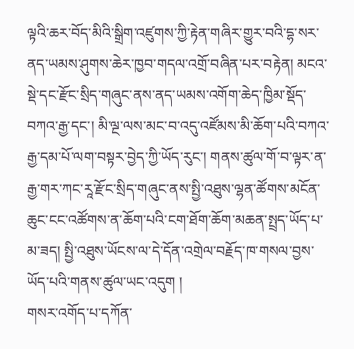ལྟའི་ཆར་བོད་མིའི་སྒྲིག་འཛུགས་ཀྱི་རྟེན་གཞིར་གྱུར་བའི་དྷ་སར་ནད་ཡམས་ཤུགས་ཆེར་ཁྱབ་གདལ་འགྲོ་བཞིན་པར་བརྟེན། མངའ་སྡེ་དང་རྫོང་སྲིད་གཞུང་ནས་ནད་ཡམས་འགོག་ཆེད་ཁྱིམ་སྡོད་བཀའ་རྒྱ་དང་། མི་ལྔ་ལས་མང་བ་འདུ་འཛོམས་མི་ཆོག་པའི་བཀའ་རྒྱ་དམ་པོ་ལག་བསྟར་བྱེད་ཀྱི་ཡོད་རུང་། གནས་ཚུལ་གོ་བ་ལྟར་ན་རྒྱ་གར་ཀང་རཱ་རྫོང་སྲིད་གཞུང་ནས་སྤྱི་འཐུས་ལྷན་ཚོགས་མངོན་ཆུང་ངང་འཚོགས་ན་ཆོག་པའི་ངག་ཐོག་ཆོག་མཆན་སྤྲད་ཡོད་པ་མ་ཟད། སྤྱི་འཐུས་ཡོངས་ལ་དེ་དོན་འགྲེལ་བརྗོད་ཁ་གསལ་བྱས་ཡོད་པའི་གནས་ཚུལ་ཡང་འདུག །
གསར་འགོད་པ་དཀོན་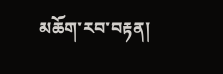མཆོག་རབ་བརྟན།